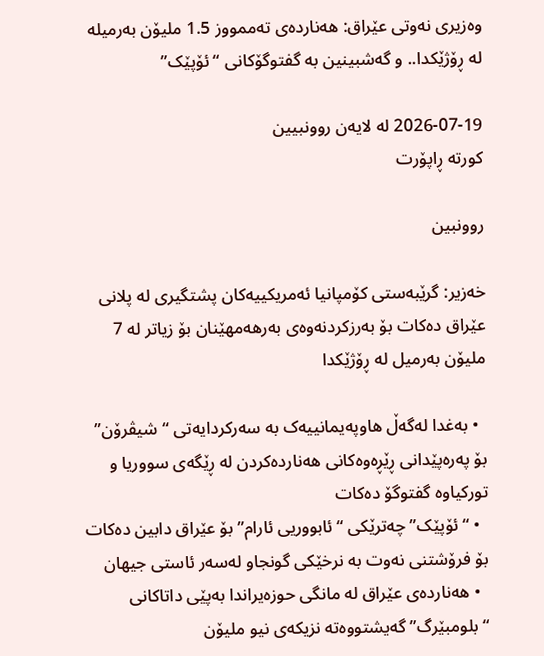وەزیری نەوتی عێراق: هەناردەی تەممووز 1.5 ملیۆن بەرمیلە لە ڕۆژێکدا.. و گەشبینین بە گفتوگۆکانی “ئۆپێک”

2026-07-19 لە لایەن روونبیین
کورتە ڕاپۆرت

روونبین

خەزیر: گرێبەستی کۆمپانیا ئەمریکییەکان پشتگیری لە پلانی عێراق دەکات بۆ بەرزکردنەوەی بەرهەمهێنان بۆ زیاتر لە 7 ملیۆن بەرمیل لە ڕۆژێکدا

  • بەغدا لەگەڵ هاوپەیمانییەک بە سەرکردایەتی “شیڤرۆن” بۆ پەرەپێدانی ڕێڕەوەکانی هەناردەکردن لە ڕێگەی سووریا و تورکیاوە گفتوگۆ دەکات
  • “ئۆپێک” چەترێکی “ئابووریی ئارام” بۆ عێراق دابین دەکات بۆ فرۆشتنی نەوت بە نرخێکی گونجاو لەسەر ئاستی جیهان
  • هەناردەی عێراق لە مانگی حوزەیراندا بەپێی داتاكانی “بلومبێرگ” گەیشتووەتە نزیکەی نیو ملیۆن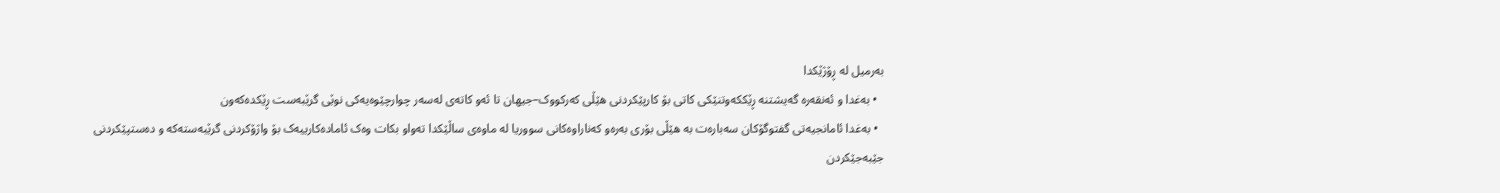بەرمیل لە ڕۆژێکدا
  • بەغدا و ئەنقەرە گەیشتنە ڕێککەوتنێکی کاتی بۆ کارپێکردنی هێڵی کەرکووک–جیهان تا ئەو کاتەی لەسەر چوارچێوەیەکی نوێی گرێبەست ڕێکدەکەون
  • بەغدا ئامانجیەتی گفتوگۆکان سەبارەت بە هێڵی بۆری بەرەو کەناراوەکانی سووریا لە ماوەی ساڵێکدا تەواو بکات وەک ئامادەکارییەک بۆ واژۆکردنی گرێبەستەکە و دەستپێکردنی جێبەجێکردن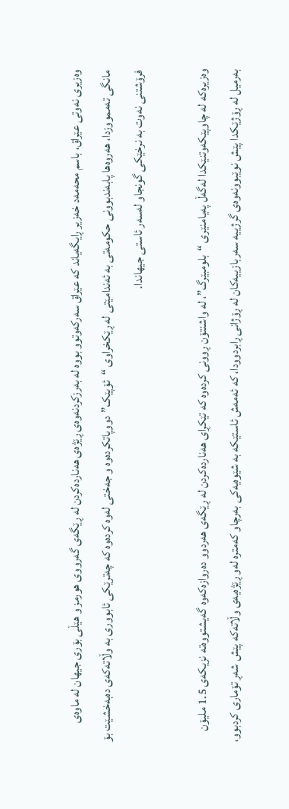وەزیری نەوتی عێراق، باسم محەمەد خەزیر ڕایگەیاند کە عێراق سەرکەوتوو بووە لە بەرزکردنەوەی ڕێژەی هەناردەکردن لە ڕێگەی گەرووی هورمز و هێڵی بۆری جیهان لە ماوەی مانگی تەممووزدا، هەروەها پابەندبوونی حکومەتی بە ئەندامێتی لە ڕێکخراوی “ئۆپێک” دووپاتکردەوە و جەختی لەوە کردەوە کە چەترێکی ئابووری بە وڵاتەکەی دەبەخشێت بۆ فرۆشتنی نەوت بە نرخێکی گونجاو لەسەر ئاستی جیهاندا.

وەزیرەکە لە چاوپێکەوتنێکدا لەگەڵ پەیامنێری “بلومبێرگ”، لە واشنتۆن ڕوونی کردەوە کە تێکڕای هەناردەکردن لە ڕێگەی هەردوو دەروازەکەوە گەیشتووەتە نزیکەی 1.5 ملیۆن بەرمیل لە ڕۆژێکدا پێش نوێبوونەوەی گرژییە سەربازییەکان لە ڕۆژانی ڕابردوودا، کە ئەمەش ئاستێکە بە شێوەیەکی بەرچاو کەمترە لەو ڕێژەیەی وڵاتەکە پێش شەڕ تۆماری کردبوو،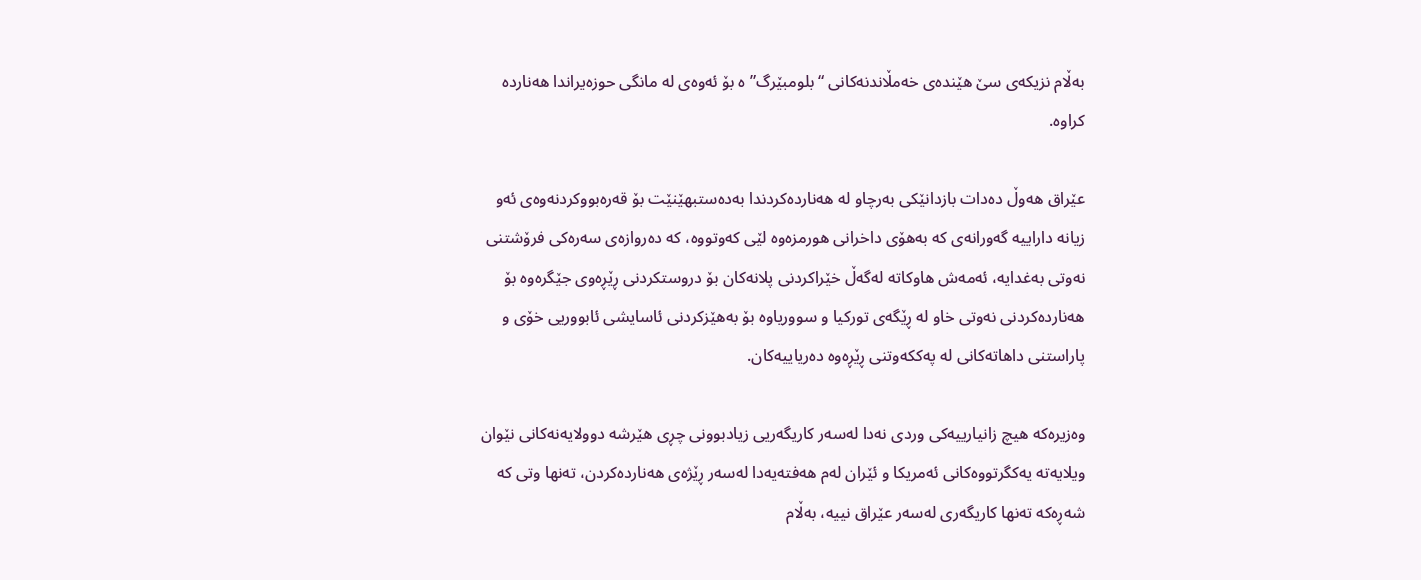بەڵام نزیکەی سێ هێندەی خەمڵاندنەکانی “بلومبێرگ”ە بۆ ئەوەی لە مانگی حوزەیراندا هەناردە کراوە.

عێراق هەوڵ دەدات بازدانێکی بەرچاو لە هەناردەکردندا بەدەستبهێنێت بۆ قەرەبووکردنەوەی ئەو زیانە داراییە گەورانەی کە بەهۆی داخرانی هورمزەوە لێی کەوتووە، کە دەروازەی سەرەکی فرۆشتنی نەوتی بەغدایە، ئەمەش هاوکاتە لەگەڵ خێراکردنی پلانەکان بۆ دروستکردنی ڕێڕەوی جێگرەوە بۆ هەناردەکردنی نەوتی خاو لە ڕێگەی تورکیا و سووریاوە بۆ بەهێزکردنی ئاسایشی ئابووریی خۆی و پاراستنی داهاتەکانی لە پەککەوتنی ڕێڕەوە دەریاییەکان.

وەزیرەکە هیچ زانیارییەکی وردی نەدا لەسەر کاریگەریی زیادبوونی چڕی هێرشە دوولایەنەکانی نێوان ویلایەتە یەکگرتووەکانی ئەمریکا و ئێران لەم هەفتەیەدا لەسەر ڕێژەی هەناردەکردن، تەنها وتی کە شەڕەکە تەنها کاریگەری لەسەر عێراق نییە، بەڵام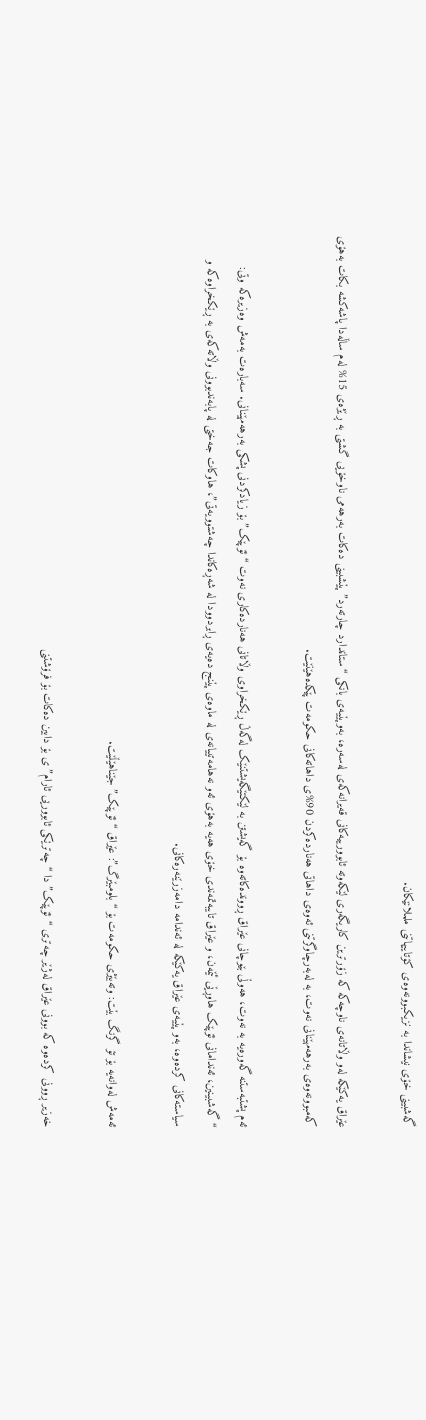گەشبینی خۆی نیشاندا بە نزیکبوونەوەی کۆتاییهاتنی ململانێکان.

عێراق یەکێکە لەو وڵاتانەی ناوچەکە کە زۆرترین کاریگەری لێکەوتە ئابوورییەکانی قەیرانەکەی لەسەرە، بەوپێیەی بانکی “ستاندارد چارتەرد” پێشبینی دەکات بەرهەمی ناوخۆیی گشتی بە ڕێژەی 15% لەم ساڵەدا پاشەکشە بکات بەهۆی کەمبوونەوەی بەرهەمهێنانی نەوت، بە لەبەرچاوگرتنی ئەوەی داهاتی هەناردەکردن 90%ی داهاتەکانی حکومەت پێکدەهێنێت.

ئەم پشتبەستنە گەورەیە بە نەوت، هەوڵی بێوچانی عێراق ڕووندەکاتەوە بۆ گەیشتن بە لێکتێگەیشتنێک لەگەڵ ڕێکخراوی وڵاتانی هەناردەکاری نەوت “ئۆپێک” بۆ زیادکردنی پشکی بەرهەمهێنانی. سەبارەت بەمەش وەزیرەکە وتی: “گەشبینین، ئەندامانی ئۆپێک هاوڕێی ئێمەن، و عێراق تایبەتمەندی خۆی هەیە بەهۆی ئەو نەهامەتییانەی لە ماوەی پێنج دەیەی ڕابردوودا لە شەڕەکاندا چەشتوویەتی”، هاوکات جەختی لە پابەندبوونی وڵاتەکەی بە ڕێکخراوەکە و سیاستەکانی کردەوە، بەو پێیەی عێراق یەکێکە لە ئەندامە دامەزرێنەرەکانی.

ئەمەش لەوانەیە بۆ تۆ گرنگ بێت: وتەبێژی حکومەت بۆ “بلومبێرگ”: عێراق “ئۆپێک” جێناهێڵێت.

خەزیر ڕوونی کردەوە کە بوونی عێراق لەژێر چەتری “ئۆپێک”دا “چەترێکی ئابووریی ئارام”ی بۆ دابین دەکات بۆ فرۆشتنی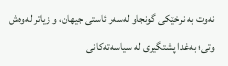نەوت بە نرخێکی گونجاو لەسەر ئاستی جیهان، و زیاتر لەوەش وتی؛ بەغدا پشتگیری لە سیاسەتەکانی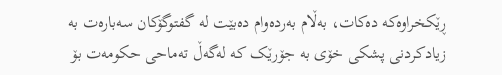ڕێکخراوەکە دەکات، بەڵام بەردەوام دەبێت لە گفتوگۆکان سەبارەت بە زیادکردنی پشکی خۆی بە جۆرێک کە لەگەڵ تەماحی حکومەت بۆ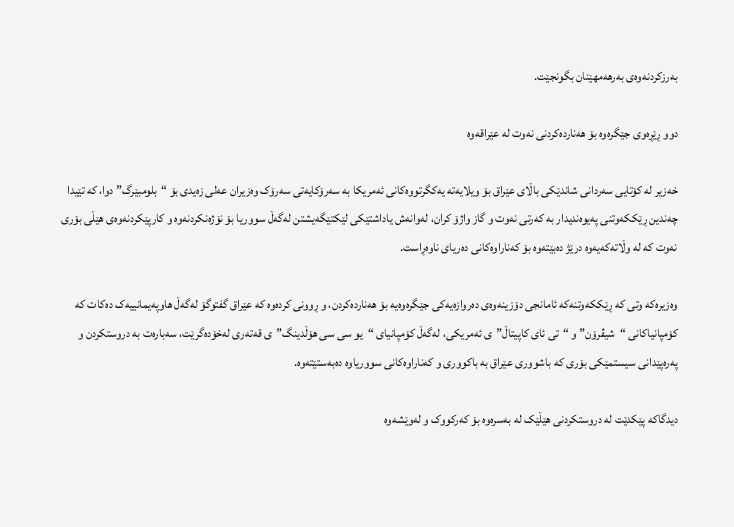بەرزکردنەوەی بەرهەمهێنان بگونجێت.

دوو ڕێڕەوی جێگرەوە بۆ هەناردەکردنی نەوت لە عێراقەوە

خەزیر لە کۆتایی سەردانی شاندێکی باڵای عێراق بۆ ویلایەتە یەکگرتووەکانی ئەمریکا بە سەرۆکایەتی سەرۆک وەزیران عەلی زەیدی بۆ “بلومبێرگ” دوا، کە تێیدا چەندین ڕێککەوتنی پەیوەندیدار بە کەرتی نەوت و گاز واژۆ کران، لەوانەش یاداشتێکی لێکتێگەیشتن لەگەڵ سووریا بۆ نۆژەنکردنەوە و کارپێکردنەوەی هێڵی بۆری نەوت کە لە وڵاتەکەیەوە درێژ دەبێتەوە بۆ کەناراوەکانی دەریای ناوەڕاست.

وەزیرەکە وتی کە ڕێککەوتنەکە ئامانجی دۆزینەوەی دەروازەیەکی جێگرەوەیە بۆ هەناردەکردن، و ڕوونی کردەوە کە عێراق گفتوگۆ لەگەڵ هاوپەیمانییەک دەکات کە کۆمپانیاکانی “شیڤرۆن” و “تی ئای کاپیتاڵ”ی ئەمریکی، لەگەڵ کۆمپانیای “یو سی سی هۆڵدینگ”ی قەتەری لەخۆدەگرێت، سەبارەت بە دروستکردن و پەرەپێدانی سیستمێکی بۆری کە باشووری عێراق بە باکووری و کەناراوەکانی سووریاوە دەبەستێتەوە.

دیدگاکە پێکدێت لە دروستکردنی هێڵێک لە بەسرەوە بۆ کەرکووک و لەوێشەوە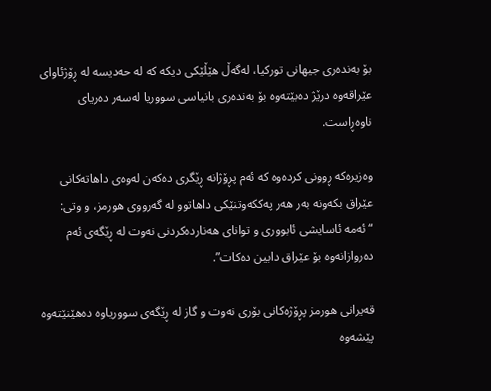بۆ بەندەری جیهانی تورکیا، لەگەڵ هێڵێکی دیکە کە لە حەدیسە لە ڕۆژئاوای عێراقەوە درێژ دەبێتەوە بۆ بەندەری بانیاسی سووریا لەسەر دەریای ناوەڕاست.

وەزیرەکە ڕوونی کردەوە کە ئەم پڕۆژانە ڕێگری دەکەن لەوەی داهاتەکانی عێراق بکەونە بەر هەر پەککەوتنێکی داهاتوو لە گەرووی هورمز، و وتی: “ئەمە ئاسایشی ئابووری و توانای هەناردەکردنی نەوت لە ڕێگەی ئەم دەروازانەوە بۆ عێراق دابین دەکات”.

قەیرانی هورمز پڕۆژەکانی بۆری نەوت و گاز لە ڕێگەی سووریاوە دەهێنێتەوە پێشەوە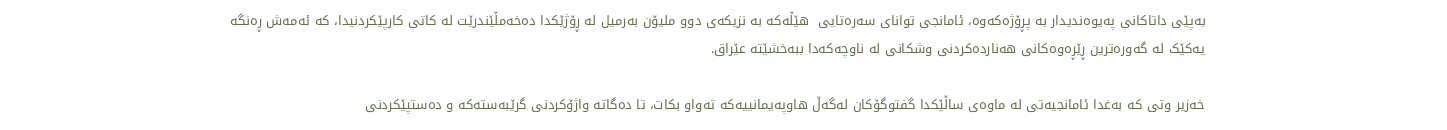بەپێی داتاکانی پەیوەندیدار بە پڕۆژەکەوە، ئامانجی توانای سەرەتایی  هێڵەکە بە نزیکەی دوو ملیۆن بەرمیل لە ڕۆژێکدا دەخەمڵێندرێت لە کاتی کارپێکردنیدا، کە ئەمەش ڕەنگە یەکێک لە گەورەترین ڕێڕەوەکانی هەناردەکردنی وشکانی لە ناوچەکەدا ببەخشێتە عێراق.

خەزیر وتی کە بەغدا ئامانجیەتی لە ماوەی ساڵێکدا گفتوگۆکان لەگەڵ هاوپەیمانییەکە تەواو بکات، تا دەگاتە واژۆکردنی گرێبەستەکە و دەستپێکردنی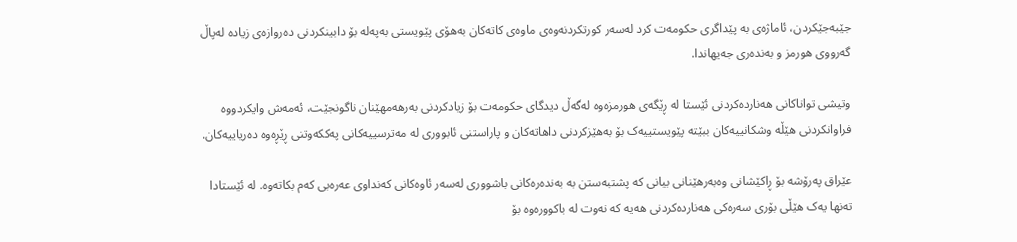جێبەجێکردن، ئاماژەی بە پێداگری حکومەت کرد لەسەر کورتکردنەوەی ماوەی کاتەکان بەهۆی پێویستی بەپەلە بۆ دابینکردنی دەروازەی زیادە لەپاڵ گەرووی هورمز و بەندەری جەیهاندا.

وتیشی تواناکانی هەناردەکردنی ئێستا لە ڕێگەی هورمزەوە لەگەڵ دیدگای حکومەت بۆ زیادکردنی بەرهەمهێنان ناگونجێت، ئەمەش وایکردووە فراوانکردنی هێڵە وشکانییەکان ببێتە پێویستییەک بۆ بەهێزکردنی داهاتەکان و پاراستنی ئابووری لە مەترسيیەکانی پەککەوتنی ڕێڕەوە دەریاییەکان.

عێراق پەرۆشە بۆ ڕاکێشانی وەبەرهێنانی بیانی کە پشتبەستن بە بەندەرەکانی باشووری لەسەر ئاوەکانی کەنداوی عەرەبی کەم بکاتەوە. لە ئێستادا تەنها یەک هێڵی بۆری سەرەکی هەناردەکردنی هەیە کە نەوت لە باکوورەوە بۆ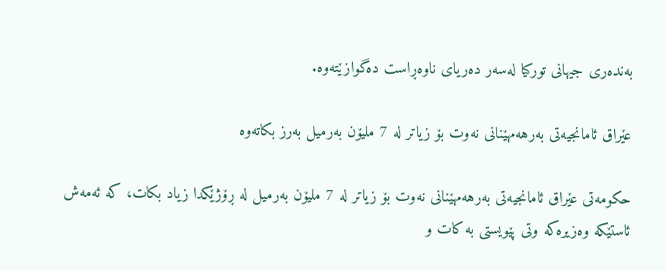بەندەری جیهانی تورکیا لەسەر دەریای ناوەڕاست دەگوازێتەوە.

عێراق ئامانجیەتی بەرهەمهێنانی نەوت بۆ زیاتر لە 7 ملیۆن بەرمیل بەرز بکاتەوە

حکومەتی عێراق ئامانجیەتی بەرهەمهێنانی نەوت بۆ زیاتر لە 7 ملیۆن بەرمیل لە ڕۆژێکدا زیاد بکات، کە ئەمەش ئاستێکە وەزیرەکە وتی پێویستی بە کات و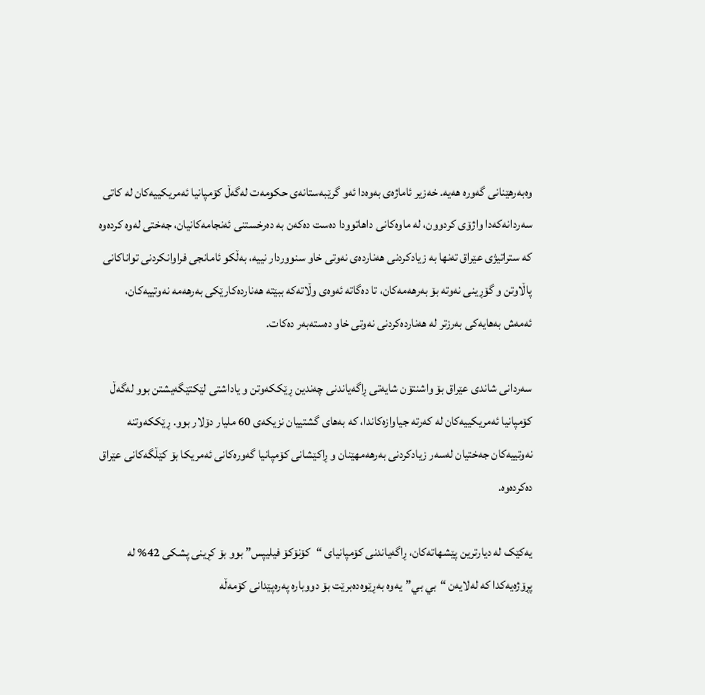وەبەرهێنانی گەورە هەیە. خەزیر ئاماژەی بەوەدا ئەو گرێبەستانەی حکومەت لەگەڵ کۆمپانیا ئەمریکییەکان لە کاتی سەردانەکەدا واژۆی کردوون، لە ماوەکانی داهاتوودا دەست دەکەن بە دەرخستنی ئەنجامەکانیان، جەختی لەوە کردەوە کە ستراتیژی عێراق تەنها بە زیادکردنی هەناردەی نەوتی خاو سنووردار نییە، بەڵکو ئامانجی فراوانکردنی تواناکانی پاڵاوتن و گۆڕینی نەوتە بۆ بەرهەمەکان، تا دەگاتە ئەوەی وڵاتەکە ببێتە هەناردەکارێکی بەرهەمە نەوتییەکان، ئەمەش بەهایەکی بەرزتر لە هەناردەکردنی نەوتی خاو دەستەبەر دەکات.

سەردانی شاندی عێراق بۆ واشنتۆن شایەتی ڕاگەیاندنی چەندین ڕێککەوتن و یاداشتی لێکتێگەیشتن بوو لەگەڵ کۆمپانیا ئەمریکییەکان لە کەرتە جیاوازەکاندا، کە بەهای گشتییان نزیکەی 60 ملیار دۆلار بوو. ڕێککەوتنە نەوتییەکان جەختیان لەسەر زیادکردنی بەرهەمهێنان و ڕاکێشانی کۆمپانیا گەورەکانی ئەمریکا بۆ کێڵگەکانی عێراق دەکردەوە.

یەکێک لە دیارترین پێشهاتەکان، ڕاگەیاندنی کۆمپانیای “کۆنۆکۆ فیلیپس” بوو بۆ کڕینی پشکی 42% لە پڕۆژەیەکدا کە لەلایەن “بي بي”یەوە بەڕێوەدەبرێت بۆ دووبارە پەرەپێدانی کۆمەڵە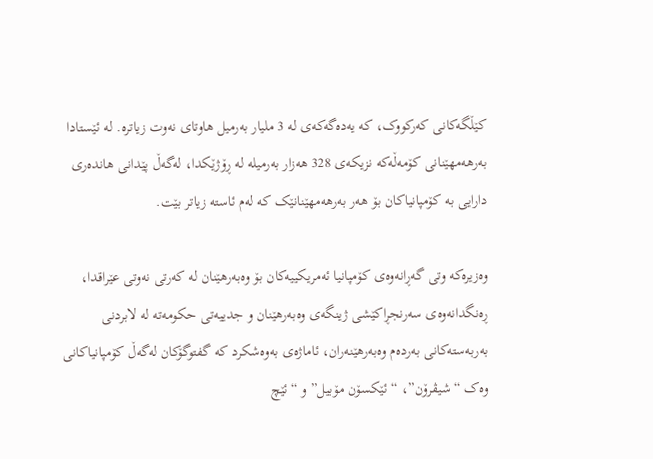کێڵگەکانی کەرکووک، کە یەدەگەکەی لە 3 ملیار بەرمیل هاوتای نەوت زیاترە. لە ئێستادا بەرهەمهێنانی کۆمەڵەکە نزیکەی 328 هەزار بەرمیلە لە ڕۆژێکدا، لەگەڵ پێدانی هاندەری دارایی بە کۆمپانیاکان بۆ هەر بەرهەمهێنانێک کە لەم ئاستە زیاتر بێت.

وەزیرەکە وتی گەڕانەوەی کۆمپانیا ئەمریکییەکان بۆ وەبەرهێنان لە کەرتی نەوتی عێراقدا، ڕەنگدانەوەی سەرنجڕاکێشی ژینگەی وەبەرهێنان و جدییەتی حکومەتە لە لابردنی بەربەستەکانی بەردەم وەبەرهێنەران، ئاماژەی بەوەشکرد کە گفتوگۆکان لەگەڵ کۆمپانیاکانی وەک “شیڤرۆن”، “ئێکسۆن مۆبیل” و “ئێچ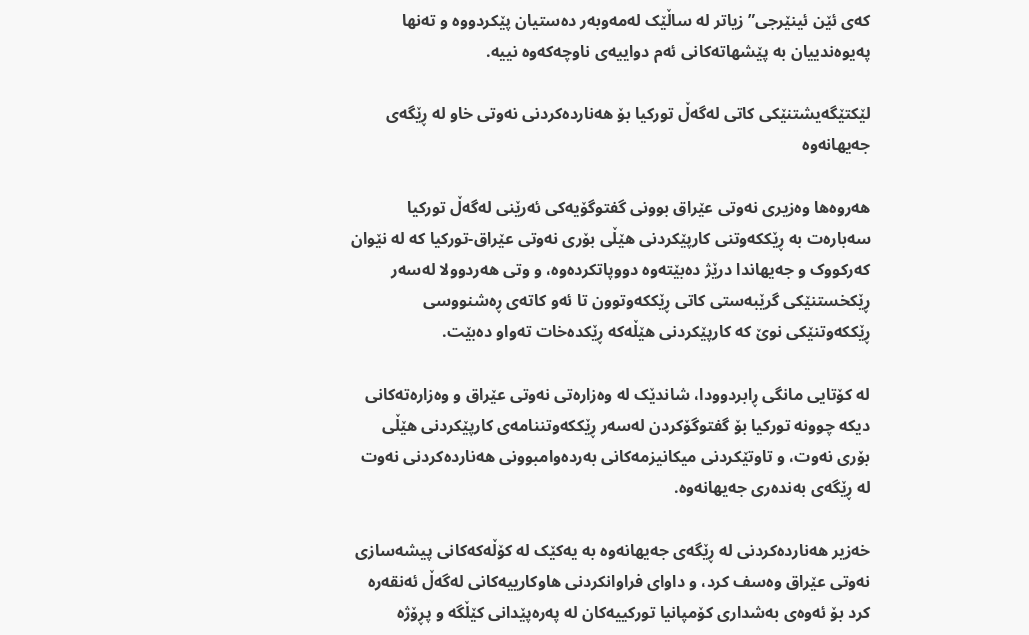کەی ئێن ئینێرجی” زیاتر لە ساڵێک لەمەوبەر دەستیان پێکردووە و تەنها پەیوەندییان بە پێشهاتەکانی ئەم دواییەی ناوچەکەوە نییە.

لێکتێگەیشتنێکی کاتی لەگەڵ تورکیا بۆ هەناردەکردنی نەوتی خاو لە ڕێگەی جەیهانەوە

هەروەها وەزیری نەوتی عێراق بوونی گفتوگۆیەکی ئەرێنی لەگەڵ تورکیا سەبارەت بە ڕێککەوتنی کارپێکردنی هێڵی بۆری نەوتی عێراق-تورکیا کە لە نێوان کەرکووک و جەیهاندا درێژ دەبێتەوە دووپاتکردەوە، و وتی هەردوولا لەسەر ڕێکخستنێکی گرێبەستی کاتی ڕێککەوتوون تا ئەو کاتەی ڕەشنووسی ڕێککەوتنێکی نوێ کە کارپێکردنی هێڵەکە ڕێکدەخات تەواو دەبێت.

لە کۆتایی مانگی ڕابردوودا، شاندێک لە وەزارەتی نەوتی عێراق و وەزارەتەکانی دیکە چوونە تورکیا بۆ گفتوگۆکردن لەسەر ڕێککەوتننامەی کارپێکردنی هێڵی بۆری نەوت، و تاوتێکردنی میکانیزمەکانی بەردەوامبوونی هەناردەکردنی نەوت لە ڕێگەی بەندەری جەیهانەوە.

خەزیر هەناردەکردنی لە ڕێگەی جەیهانەوە بە یەکێک لە کۆڵەکەکانی پیشەسازی نەوتی عێراق وەسف کرد، و داوای فراوانکردنی هاوکارییەکانی لەگەڵ ئەنقەرە کرد بۆ ئەوەی بەشداری کۆمپانیا تورکییەکان لە پەرەپێدانی کێڵگە و پڕۆژە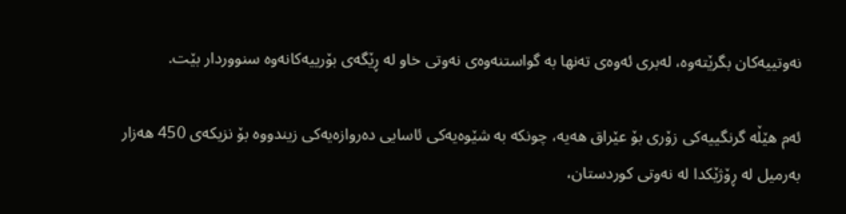نەوتییەکان بگرێتەوە، لەبری ئەوەی تەنها بە گواستنەوەی نەوتی خاو لە ڕێگەی بۆرییەکانەوە سنووردار بێت.

ئەم هێڵە گرنگییەکی زۆری بۆ عێراق هەیە، چونکە بە شێوەیەکی ئاسایی دەروازەیەکی زیندووە بۆ نزیکەی 450 هەزار بەرمیل لە ڕۆژێکدا لە نەوتی کوردستان،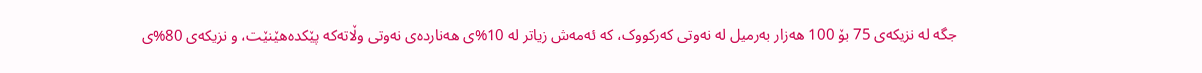جگە لە نزیکەی 75 بۆ 100 هەزار بەرمیل لە نەوتی کەرکووک، کە ئەمەش زیاتر لە 10%ی هەناردەی نەوتی وڵاتەکە پێکدەهێنێت، و نزیکەی 80%ی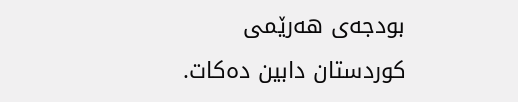بودجەی هەرێمی کوردستان دابین دەکات.